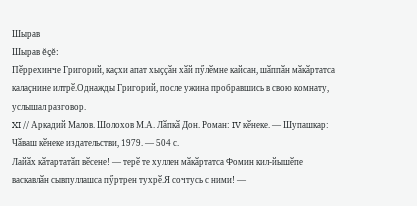Шырав
Шырав ĕçĕ:
Пӗррехинче Григорий, каҫхи апат хыҫҫӑн хӑй пӳлӗмне кайсан, шӑппӑн мӑкӑртатса калаҫнине илтрӗ.Однажды Григорий, после ужина пробравшись в свою комнату, услышал разговор.
XI // Аркадий Малов. Шолохов М.А. Лӑпкӑ Дон. Роман: IV кӗнеке. — Шупашкар: Чӑваш кӗнеке издательстви, 1979. — 504 с.
Лайӑх кӑтартатӑп вӗсене! — терӗ те хуллен мӑкӑртатса Фомин кил-йышӗпе васкавлӑн сывпуллашса пӳртрен тухрӗ.Я сочтусь с ними! —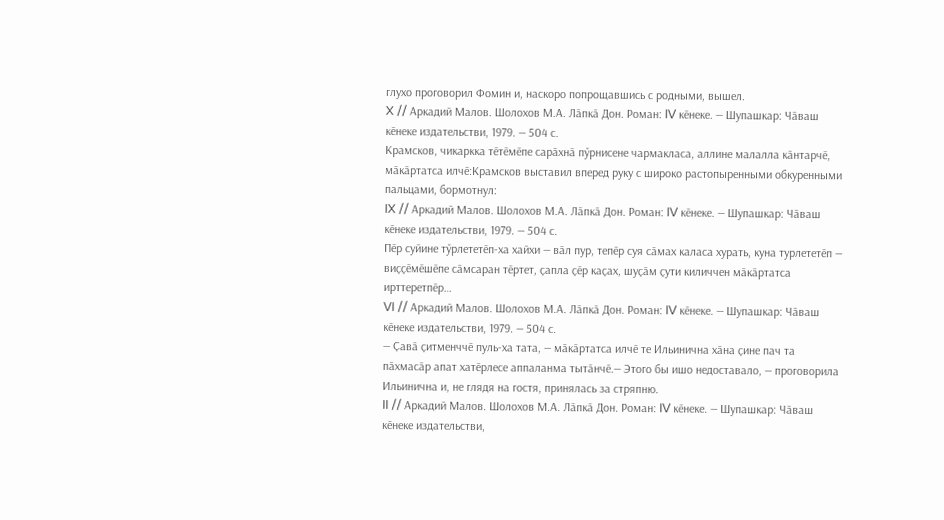глухо проговорил Фомин и, наскоро попрощавшись с родными, вышел.
X // Аркадий Малов. Шолохов М.А. Лӑпкӑ Дон. Роман: IV кӗнеке. — Шупашкар: Чӑваш кӗнеке издательстви, 1979. — 504 с.
Крамсков, чикаркка тӗтӗмӗпе сарӑхнӑ пӳрнисене чармакласа, аллине малалла кӑнтарчӗ, мӑкӑртатса илчӗ:Крамсков выставил вперед руку с широко растопыренными обкуренными пальцами, бормотнул:
IX // Аркадий Малов. Шолохов М.А. Лӑпкӑ Дон. Роман: IV кӗнеке. — Шупашкар: Чӑваш кӗнеке издательстви, 1979. — 504 с.
Пӗр суйине тӳрлететӗп-ха хайхи — вӑл пур, тепӗр суя сӑмах каласа хурать, куна турлететӗп — виҫҫӗмӗшӗпе сӑмсаран тӗртет, ҫапла ҫӗр каҫах, шуҫӑм ҫути киличчен мӑкӑртатса ирттеретпӗр…
VI // Аркадий Малов. Шолохов М.А. Лӑпкӑ Дон. Роман: IV кӗнеке. — Шупашкар: Чӑваш кӗнеке издательстви, 1979. — 504 с.
— Ҫавӑ ҫитменччӗ пуль-ха тата, — мӑкӑртатса илчӗ те Ильинична хӑна ҫине пач та пӑхмасӑр апат хатӗрлесе аппаланма тытӑнчӗ.— Этого бы ишо недоставало, — проговорила Ильинична и, не глядя на гостя, принялась за стряпню.
II // Аркадий Малов. Шолохов М.А. Лӑпкӑ Дон. Роман: IV кӗнеке. — Шупашкар: Чӑваш кӗнеке издательстви,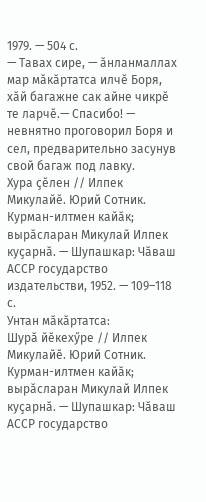1979. — 504 с.
— Тавах сире, — ӑнланмаллах мар мӑкӑртатса илчӗ Боря, хӑй багажне сак айне чикрӗ те ларчӗ.— Спасибо! — невнятно проговорил Боря и сел, предварительно засунув свой багаж под лавку.
Хура ҫӗлен // Илпек Микулайӗ. Юрий Сотник. Курман-илтмен кайӑк; вырӑсларан Микулай Илпек куҫарнӑ. — Шупашкар: Чӑваш АССР государство издательстви, 1952. — 109–118 с.
Унтан мӑкӑртатса:
Шурӑ йӗкехӳре // Илпек Микулайӗ. Юрий Сотник. Курман-илтмен кайӑк; вырӑсларан Микулай Илпек куҫарнӑ. — Шупашкар: Чӑваш АССР государство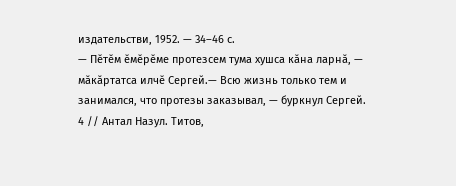издательстви, 1952. — 34–46 с.
— Пӗтӗм ӗмӗрӗме протезсем тума хушса кӑна ларнӑ, — мӑкӑртатса илчӗ Сергей.— Всю жизнь только тем и занимался, что протезы заказывал, — буркнул Сергей.
4 // Антал Назул. Титов,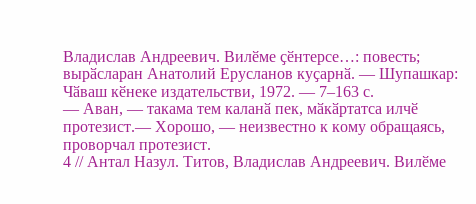Владислав Андреевич. Вилӗме ҫӗнтерсе…: повесть; вырӑсларан Анатолий Ерусланов куҫарнӑ. — Шупашкар: Чӑваш кӗнеке издательстви, 1972. — 7–163 с.
— Аван, — такама тем каланӑ пек, мӑкӑртатса илчӗ протезист.— Хорошо, — неизвестно к кому обращаясь, проворчал протезист.
4 // Антал Назул. Титов, Владислав Андреевич. Вилӗме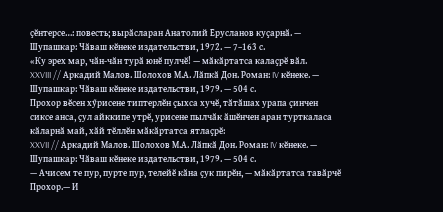ҫӗнтерсе…: повесть; вырӑсларан Анатолий Ерусланов куҫарнӑ. — Шупашкар: Чӑваш кӗнеке издательстви, 1972. — 7–163 с.
«Ку эрех мар, чӑн-чӑн турӑ юнӗ пулчӗ! — мӑкӑртатса калаҫрӗ вӑл.
XXVIII // Аркадий Малов. Шолохов М.А. Лӑпкӑ Дон. Роман: IV кӗнеке. — Шупашкар: Чӑваш кӗнеке издательстви, 1979. — 504 с.
Прохор вӗсен хӳрисене типтерлӗн ҫыхса хучӗ, тӑтӑшах урапа ҫинчен сиксе анса, ҫул айккипе утрӗ, урисене пылчӑк ӑшӗнчен аран турткаласа кӑларнӑ май, хӑй тӗллӗн мӑкӑртатса ятлаҫрӗ:
XXVII // Аркадий Малов. Шолохов М.А. Лӑпкӑ Дон. Роман: IV кӗнеке. — Шупашкар: Чӑваш кӗнеке издательстви, 1979. — 504 с.
— Ачисем те пур, пурте пур, телейӗ кӑна ҫук пирӗн, — мӑкӑртатса тавӑрчӗ Прохор.— И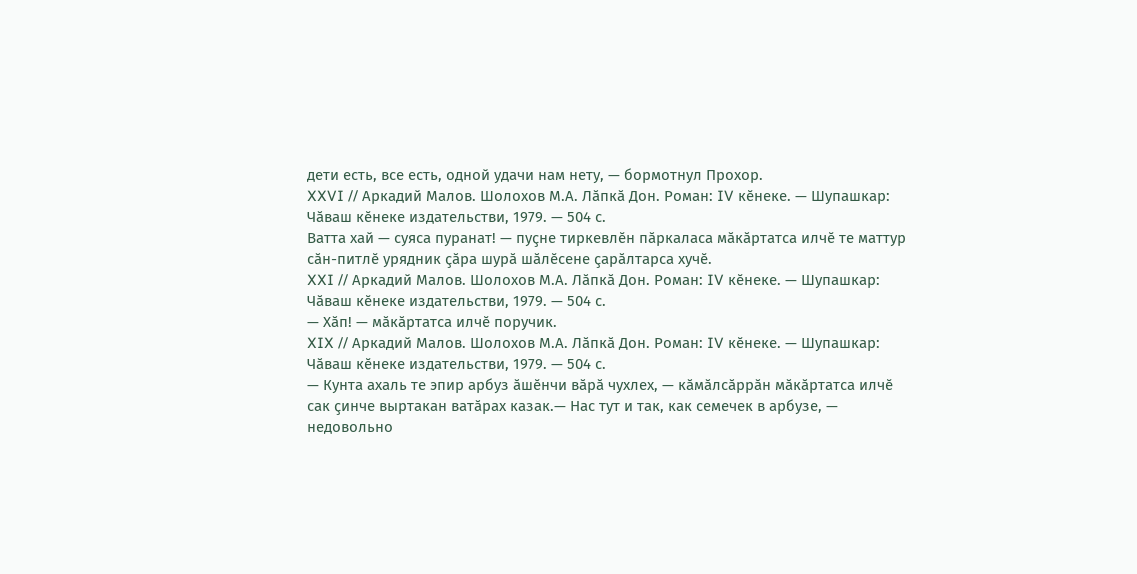дети есть, все есть, одной удачи нам нету, — бормотнул Прохор.
XXVI // Аркадий Малов. Шолохов М.А. Лӑпкӑ Дон. Роман: IV кӗнеке. — Шупашкар: Чӑваш кӗнеке издательстви, 1979. — 504 с.
Ватта хай — суяса пуранат! — пуҫне тиркевлӗн пӑркаласа мӑкӑртатса илчӗ те маттур сӑн-питлӗ урядник ҫӑра шурӑ шӑлӗсене ҫарӑлтарса хучӗ.
XXI // Аркадий Малов. Шолохов М.А. Лӑпкӑ Дон. Роман: IV кӗнеке. — Шупашкар: Чӑваш кӗнеке издательстви, 1979. — 504 с.
— Хӑп! — мӑкӑртатса илчӗ поручик.
XIX // Аркадий Малов. Шолохов М.А. Лӑпкӑ Дон. Роман: IV кӗнеке. — Шупашкар: Чӑваш кӗнеке издательстви, 1979. — 504 с.
— Кунта ахаль те эпир арбуз ӑшӗнчи вӑрӑ чухлех, — кӑмӑлсӑррӑн мӑкӑртатса илчӗ сак ҫинче выртакан ватӑрах казак.— Нас тут и так, как семечек в арбузе, — недовольно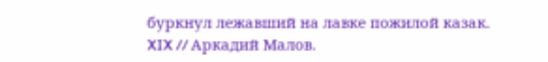буркнул лежавший на лавке пожилой казак.
XIX // Аркадий Малов.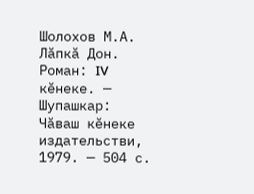Шолохов М.А. Лӑпкӑ Дон. Роман: IV кӗнеке. — Шупашкар: Чӑваш кӗнеке издательстви, 1979. — 504 с.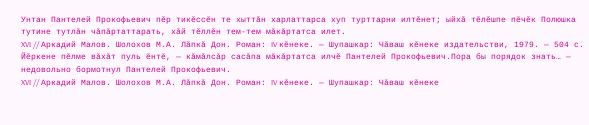Унтан Пантелей Прокофьевич пӗр тикӗссӗн те хыттӑн харлаттарса хуп турттарни илтӗнет; ыйхӑ тӗлӗшпе пӗчӗк Полюшка тутине тутлӑн чӑпӑртаттарать, хӑй тӗллӗн тем-тем мӑкӑртатса илет.
XVI // Аркадий Малов. Шолохов М.А. Лӑпкӑ Дон. Роман: IV кӗнеке. — Шупашкар: Чӑваш кӗнеке издательстви, 1979. — 504 с.
Йӗркене пӗлме вӑхӑт пуль ӗнтӗ, — кӑмӑлсӑр сасӑпа мӑкӑртатса илчӗ Пантелей Прокофьевич.Пора бы порядок знать… — недовольно бормотнул Пантелей Прокофьевич.
XVI // Аркадий Малов. Шолохов М.А. Лӑпкӑ Дон. Роман: IV кӗнеке. — Шупашкар: Чӑваш кӗнеке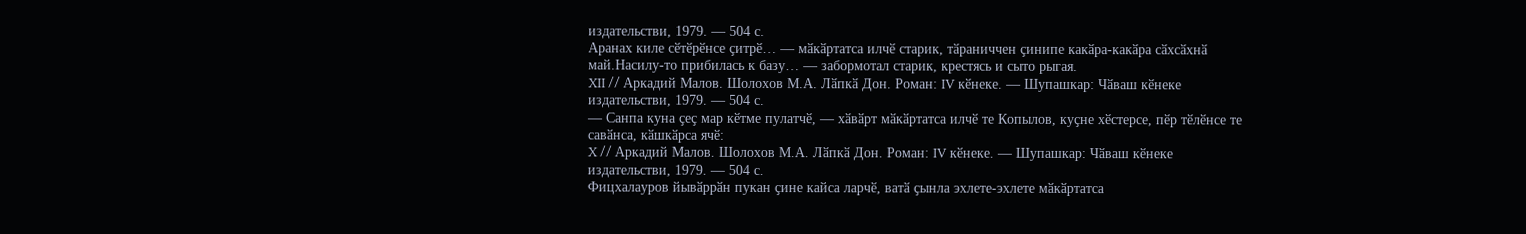издательстви, 1979. — 504 с.
Аранах киле сӗтӗрӗнсе ҫитрӗ… — мӑкӑртатса илчӗ старик, тӑраниччен ҫинипе какӑра-какӑра сӑхсӑхнӑ май.Насилу-то прибилась к базу… — забормотал старик, крестясь и сыто рыгая.
XII // Аркадий Малов. Шолохов М.А. Лӑпкӑ Дон. Роман: IV кӗнеке. — Шупашкар: Чӑваш кӗнеке издательстви, 1979. — 504 с.
— Санпа куна ҫеҫ мар кӗтме пулатчӗ, — хӑвӑрт мӑкӑртатса илчӗ те Копылов, куҫне хӗстерсе, пӗр тӗлӗнсе те савӑнса, кӑшкӑрса ячӗ:
X // Аркадий Малов. Шолохов М.А. Лӑпкӑ Дон. Роман: IV кӗнеке. — Шупашкар: Чӑваш кӗнеке издательстви, 1979. — 504 с.
Фицхалауров йывӑррӑн пукан ҫине кайса ларчӗ, ватӑ ҫынла эхлете-эхлете мӑкӑртатса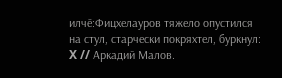илчӗ:Фицхелауров тяжело опустился на стул, старчески покряхтел, буркнул:
X // Аркадий Малов.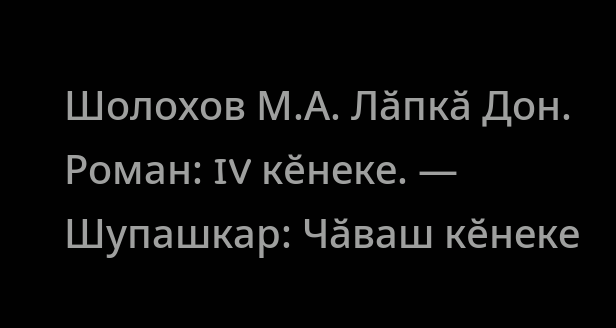Шолохов М.А. Лӑпкӑ Дон. Роман: IV кӗнеке. — Шупашкар: Чӑваш кӗнеке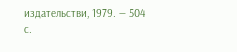издательстви, 1979. — 504 с.